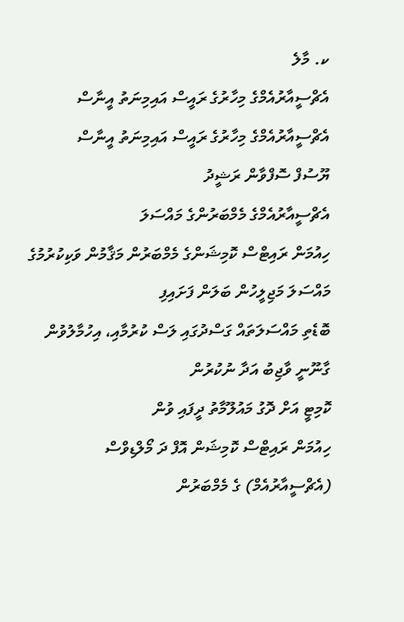ކ. މާލެ
އެޗްސީއާރުއެމްގެ މިހާރުގެ ރައީސް އައިމިނަތު އީނާސް
އެޗްސީއާރުއެމްގެ މިހާރުގެ ރައީސް އައިމިނަތު އީނާސް
ޔޫސުފް ސޮފްވާން ރަޝީދު
އެޗްސީއާރުއެމްގެ މެމްބަރުންގެ މައްސަލަ
ހިއުމަން ރައިޓްސް ކޮމިޝަންގެ މެމްބަރުން މަޤާމުން ވަކިކުރުމުގެ މައްސަލަ މަޖިލީހުން ބަލަން ފަށައިފި
ބޮޑެތި މައްސަލަތައް ގަސްދުގައި ލަސް ކުރުމާއި، އިހުމާލުވުން
ގާނޫނީ ވާޖިބު އަދާ ނުކުރުން
ކޮމިޓީ އަށް ދޮގު މައުލޫމާތު ދީފައި ވުން
ހިއުމަން ރައިޓްސް ކޮމިޝަން އޮފް ދަ މޯލްޑިވްސް (އެޗްސީއާރުއެމް) ގެ މެމްބަރުން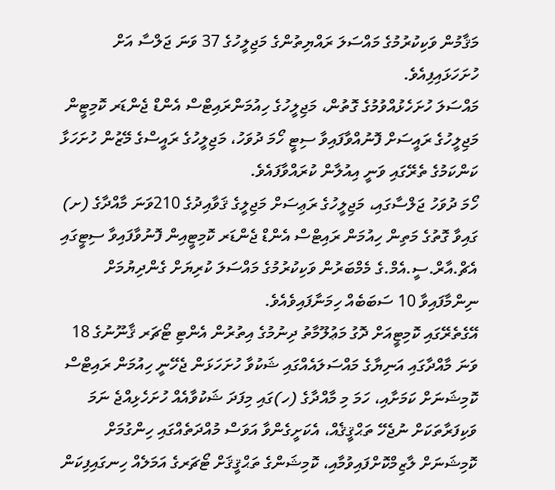މަޤާމުން ވަކިކުރުމުގެ މައްސަލަ ރައްޔިތުންގެ މަޖިލީހުގެ 37 ވަނަ ޖަލްސާ އަށް ހުށަހަޅައިފިއެވެ.
މައްސަލަ ހުށަހެޅުއްވުމުގެ ގޮތުން، މަޖިލީހުގެ ހިއުމަންރައިޓްސް އެންޑް ޖެންޑަރ ކޮމިޓީން މަޖިލީހުގެ ރައީސަށް ފޮނުއްވާފައިވާ ސިޓީ ހޯމަ ދުވަހު، މަޖިލީހުގެ ރައީސްގެ މޭޒުން ހުށަހަޅާ ކަންކަމުގެ ތެރޭގައި ވަނީ އިއުލާން ކުރައްވާފައެވެ.
ހޯމަ ދުވަހު ޖަލްސާގައި، މަޖިލީހުގެ ރަޢިސަށް މަޖިލީގެ ޤަވާއިދުގެ 210ވަނަ މާއްދާގެ (ށ) ގައިވާ ގޮތުގެ މަތިން ހިއުމަން ރައިޓްސް އެންޑް ޖެންޑަރ ކޮމިޓީއިން ފޮނުވާފައިވާ ސިޓީގައި އެޗް.އާރް.ސީ.އެމް.ގެ މެމްބަރުން ވަކިކުރުމުގެ މައްސަލަ ކުރިޔަށް ގެންދިޔުމަށް ނިންމާފައިވާ 10 ސަބަބެއް ހިމަނާފައިވެއެވެ.
އޭގެތެރޭގައި ކޮމިޓީއަށް ދޮގު މަޢުލޫމާތު ދިނުމުގެ އިތުރުން އެންޓި ޓޯޗަރ ޤާނޫނުގެ 18 ވަނަ މާއްދާގައި އަނިޔާގެ މައްސަލައެއްގައި ޝަކުވާ ހުށަހަޅަން ޖެހޭނީ ހިއުމަން ރައިޓްސް ކޮމިޝަނަށް ކަމަށާއި، ހަމަ މި މާއްދާގެ (ހ)ގައި މިފަދަ ޝަކުވާއެއް ހުށަހެޅިއްޖެ ނަމަ ވަކިފަރާތަކަށް ނުޖެހޭ ތަޙްޤީޤެއް، އެކަށީގެންވާ އަވަސް މުއްދަތެއްގައި ހިންގުމަށް ކޮމިޝަނަށް ލާޒިމްކޮށްފައިވުމާއި، ކޮމިޝަންގެ ތަޙްޤީޤަށް ޓޯޗަރގެ އަމަލެއް ހިނގައިފިކަން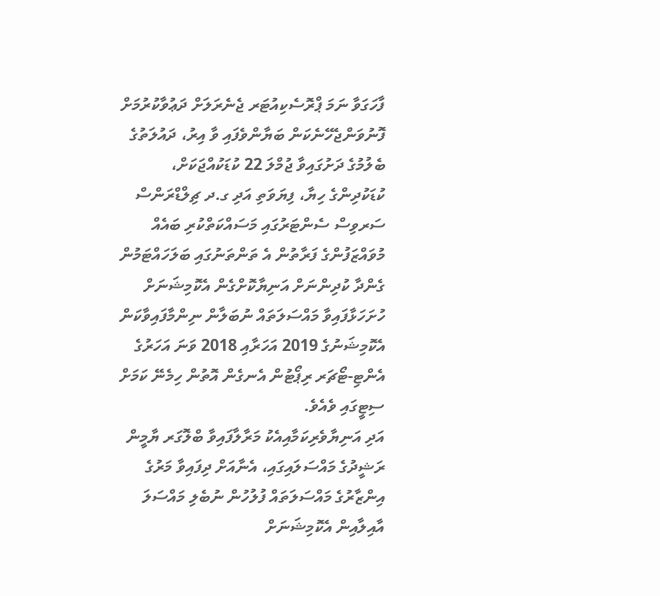ފާހަގަވާ ނަމަ ޕްރޮސެކިއުޓަރ ޖެނެރަލަށް ދަޢުވާކުރުމަށް ފޮނުވަންޖެހޭނެކަން ބަޔާންވެފައި ވާ އިރު، ދައުލަތުގެ ބެލުމުގެ ދަށުގައިވާ ޖުމްލަ 22 ކުޑަކުއްޖަކަށް، ކުޑަކުދިންގެ ހިޔާ، ފިޔަވަތި އަދި ގ.ދ ޗިލްޑްރަންސް ސަރވިސް ސެންޓަރުގައި މަސައްކަތްކުރި ބައެއް މުވައްޒަފުންގެ ފަރާތުން އެ ތަންތަނުގައި ބަލަހައްޓަމުން ގެންދާ ކުދިންނަށް އަނިޔާކޮށްގެން އެކޮމިޝަނަށް ހުށަހަޅާފައިވާ މައްސަލަތައް ނުބަލާން ނިންމާފައިވާކަން އެކޮމިޝަނުގެ 2019 އަހަރާއި 2018 ވަނަ އަހަރުގެ އެންޓި-ޓޯޗަރ ރިޕޯޓުން އެނގެން އޮތުން ހިމެނޭ ކަމަށް ސިޓީގައި ވެއެވެ.
އަދި އަނިޔާވެރިކަމާއިއެކު މަރާލާފައިވާ ބްލޮގަރ ޔާމީން ރަޝީދުގެ މައްސަލައިގައި، އެނާއަށް ދިފައިވާ މަރުގެ އިންޒާރުގެ މައްސަލަތައް ފުލުހުން ނުބެލި މައްސަލަ އާއިލާއިން އެކޮމިޝަނަށް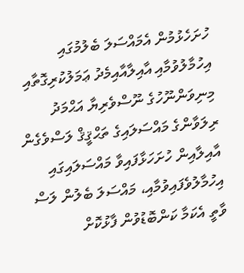ހުށަހެޅުމުން އެމައްސަލަ ބެލުމުގައި އިހުމާލުވުމާއި އާއިލާއާއިމެދު ޢަމަލުކުރިގޮތާއި މިނިވަންނޫހުގެ ނޫސްވެރިޔާ އަޙްމަދު ރިލަވާންގެ މައްސަލައިގެ ތަޙްޤީޤް ލަސްވެގެން އާއިލާއިން ހުށަހަޅާފައިވާ މައްސަލައިގައި އިހުމާލުވެފައިވުމާއި، މައްސަލަ ބެލުން ލަސް ވާތީ އެކަމާ ކަންބޮޑުވުން ފާޅުކޮށް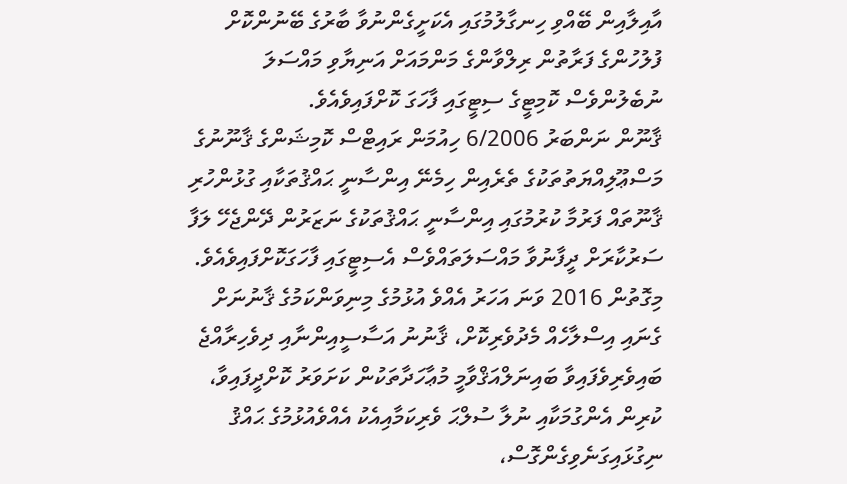އާއިލާއިން ބޭއްވި ހިނގާލުމުގައި އެކަށީގެންނުވާ ބާރުގެ ބޭނުންކޮށް ފުލުހުންގެ ފަރާތުން ރިލްވާންގެ މަންމައަށް އަނިޔާވި މައްސަލަ ނުބެލުންވެސް ކޮމިޓީގެ ސިޓީގައި ފާހަގަ ކޮށްފައިވެއެވެ.
ޤާނޫން ނަންބަރު 6/2006 ހިއުމަން ރައިޓްސް ކޮމިޝަންގެ ޤާނޫނުގެ މަސްޢޫލިއްޔަތުތަކުގެ ތެރެއިން ހިމެނޭ އިންސާނީ ޙައްޤުތަކާއި ގުޅުންހުރި ޤާނޫތައް ފަރުމާ ކުރުމުގައި އިންސާނީ ޙައްޤުތަކުގެ ނަޒަރުން ދޭންޖެހޭ ލަފާ ސަރުކާރަށް ދީފާނުވާ މައްސަލަތައްވެސް އެސިޓީގައި ފާހަގަކޮށްފައިވެއެވެ. މިގޮތުން 2016 ވަނަ އަހަރު އެއްވެ އުޅުމުގެ މިނިވަންކަމުގެ ޤާނުނަށް ގެނައި އިސްލާހެއް މެދުވެރިކޮށް، ޤާނުނު އަސާސީއިންނާއި ދިވެހިރާއްޖެ ބައިވެރިވެފައިވާ ބައިނަލްއަޤްވާމީ މުޢާހަދާތަކުން ކަށަވަރު ކޮށްދީފައިވާ، ކުރިން އެންގުމަކާއި ނުލާ ސުލްޙަ ވެރިކަމާއިއެކު އެއްވެއުޅުމުގެ ޙައްޤު ނިގުޅައިގަނެވިގެންގޮސް،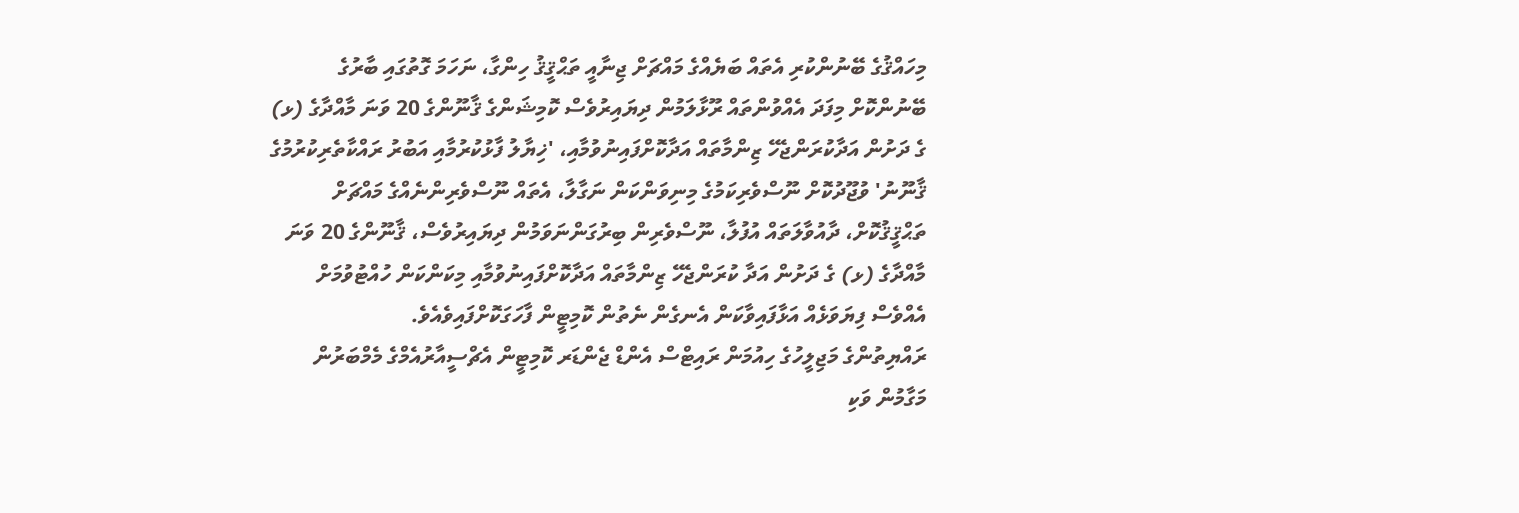މިހައްޤުގެ ބޭނުންކުރި އެތައް ބަޔެއްގެ މައްޗަށް ޖިނާއީ ތަޙްޤީޤު ހިންގާ، ނަހަމަ ގޮތުގައި ބާރުގެ ބޭނުންކޮށް މިފަދަ އެއްވުންތައް ރޫޅާލަމުން ދިޔައިރުވެސް ކޮމިޝަންގެ ޤާނޫންގެ 20 ވަނަ މާއްދާގެ (ޅ) ގެ ދަށުން އަދާކުރަންޖެހޭ ޒިންމާތައް އަދާކޮށްފައިނުވުމާއި، 'ޚިޔާލު ފާޅުކުރުމާއި އަބުރު ރައްކާތެރިކުރުމުގެ ޤާނޫނު' ވުޖޫދުކޮށް ނޫސްވެރިކަމުގެ މިނިވަންކަން ނަގާލާ، އެތައް ނޫސްވެރިންނެއްގެ މައްޗަށް ތަޙްޤީޤުކޮށް، ދާއުވާލަތައް އުފުލާ، ނޫސްވެރިން ބިރުގަންނަވަމުން ދިޔައިރުވެސް، ޤާނޫންގެ 20 ވަނަ މާއްދާގެ (ޅ) ގެ ދަށުން އަދާ ކުރަންޖެހޭ ޒިންމާތައް އަދާކޮށްފައިނުވުމާއި މިކަންކަން ހުއްޓުވުމަށް އެއްވެސް ފިޔަވަޅެއް އަޅާފައިވާކަން އެނގެން ނެތުން ކޮމިޓީން ފާހަގަކޮށްފައިވެއެވެ.
ރައްޔިތުންގެ މަޖިލީހުގެ ހިއުމަން ރައިޓްސް އެންޑް ޖެންޑަރ ކޮމިޓީން އެޗްސީއާރުއެމްގެ މެމްބަރުން މަގާމުން ވަކި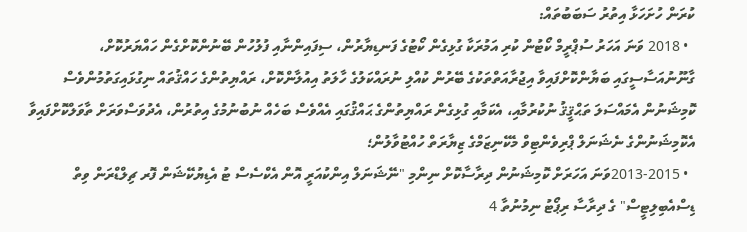ކުރަން ހުށަހަޅާ އިތުރު ސަބަބުތައް:
  • 2018 ވަނަ އަހަރު ސުޕްރީމް ކޯޓުން ކުރި އަމުރަކާ ގުޅިގެން ކޯޓުގެ ފަނޑިޔާރުން، ސިފައިންނާއި ފުލުހުން ބޭނުންކޮށްގެން ހައްޔަރުކޮށް، ގާނޫނުއަސާސީގައި ބަޔާންކޮށްފައިވާ އިޖުރާއަތްތަކުގެ ބޭރުން ކުއްލި ނުރައްކަލުގެ ހާލަތު އިއުލާންކޮށް، ރައްޔިތުންގެ ހައްޤުތައް ނިގުޅައިގަތުމުންވެސް ކޮމިޝަނުން އެމައްސަލަ ތަޙްޤީޤު ނުކުރުމާއި، އެކަމާއި ގުޅިގެން ރައްޔިތުންގެ ޙައްޤުގައި އެއްވެސް ބަހެއް ނުބުނުމުގެ އިތުރުން، އެދުވަސްވަރަށް ތާވަލްކޮށްފައިވާ އެކޮމިޝަނުންގެ ނެޝަނަލް ޕްރިވެންޓިވް މެކޭނިޒަމްގެ ޒިޔާރަތް ހުއްޓުވާލުން؛
  • 2013-2015ވަނަ އަހަރަށް ކޮމިޝަނުން ދިރާސާކޮށް ނިންމި "ނޭޝަނަލް އިންކުއަރީ އޮން އެކްސެސް ޓު އެޑިޔުކޭޝަން ފޮރ ޗިލްޑްރަން ވިތް ޑިސްއެބިލިޓީސް" ގެ ދިރާސާ ރިޕޯޓު ނިމުނުތާ 4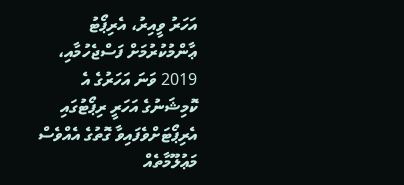އަހަރު ވީއިރު، އެރިޕޯޓު ޢާންމުކުރުމަށް ފަސްޖެހުމާއި، 2019 ވަނަ އަހަރުގެ އެ ކޮމިޝަނުގެ އަހަރީ ރިޕޯޓުގައި އެރިޕޯޓަށްވެފައިވާ ގޮތުގެ އެއްވެސް މަޢުލޫމާތެއް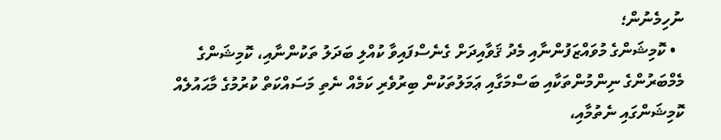ނުހިމެނުން؛
  • ކޮމިޝަންގެ މުވައްޒަފުންނާއި މެދު ޤަވާއިދަށް ގެނެސްފައިވާ ކުއްލި ބަދަލު ތަކުންނާއި، ކޮމިޝަންގެ މެމްބަރުންގެ ނިންމުންތަކާއި ބަސްމަގާއި ޢަމަލުތަކުން ބިރުވެރި ކަމެއް ނެތި މަސައްކަތް ކުރުމުގެ މާޙައުލެއް ކޮމިޝަންގައި ނެތުމާއި،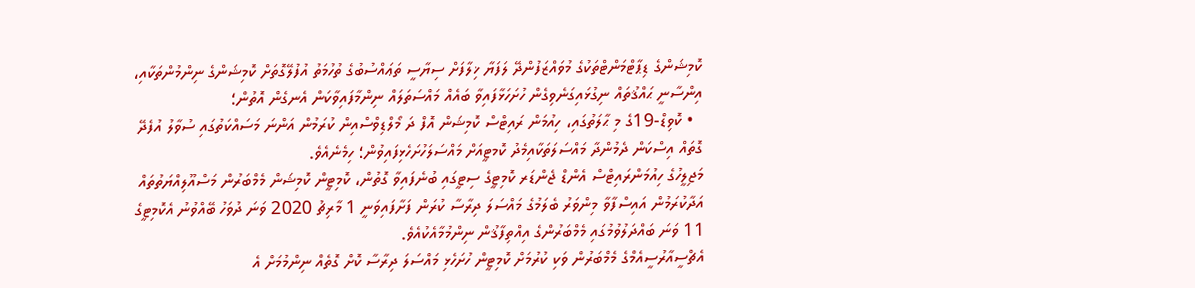ކޮމިޝަންގެ ޑިޕާޓްމަންޓްތަކުގެ މުވައްޒަފުންދޭ ލަފަޔާ ޚިލާފަށް ސިޔާސީ ތަޢައްސުބުގެ ތުހުމަތު އުފުލޭގޮތަށް ކޮމިޝަންގެ ނިންމުންތަކާއި، އިންސާނީ ޙައްޤުތައް ނިގުޅައިގަނެވިގެން ހުށަހަޅާފައިވާ ބައެއް މައްސަތަލައް ނިންމާފައިވާކަން އެނގެން އޮތުން؛
  • ކޮވިޑް-19ގެ މި ޙާލަތުގައި، ހިއުމަން ރައިޓްސް ކޮމިޝަން އޮފް ދަ މޯލްޑިވްސްއިން ކުރަމުން އަންނަ މަސައްކަތުގައި ސުވާލު އުފެދޭ ގޮތައް އިސްކަން ދެމުންދާ މައްސަލަތަކާއިމެދު ކޮމޓީއަށް މައްސަލަހުށަހެޅިފައިވުން؛ ހިމެނެއެވެ.
މަޖިލީހުގެ ހިއުމަންރައިޓްސް އެންޑް ޖެންޑަރ ކޮމިޓީގެ ސިޓީގައި ބުނެފައިވާ ގޮތުން، ކޮމިޓީން ކޮމިޝަން މެމްބަރުން މަސްއޫލިއްޔަތުތައް އަދާކުރަމުން އައިސްފާވާ މިންވަރު ބެލަމުގެ މައްސަލަ ދިރާސާ ކުރަން ފަށާފައިވަނީ 1 މާރިޗު 2020 ވަނަ ދުވަހު ބޭއްވުނު އެކޮމިޓީގެ 11 ވަނަ ބައްދަލުވުމުގައި މެމްބަރުންގެ އިއްތިފާޤުން ނިންމުމާއެކުއެވެ.
އެޗްސީއާރުސީއެމްގެ މެމްބަރުން ވަކި ކުރުމަށް ކޮމިޓީން ހުށަހެޅި މައްސަލަ ދިރާސާ ކޮށް ގޮތެއް ނިންމުމަށް އެ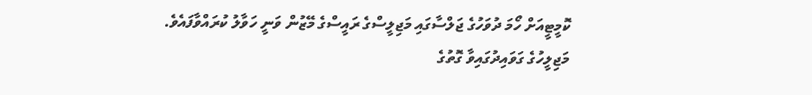ކޮމީޓީއަށް ހޯމަ ދުވަހުގެ ޖަލްސާގައި މަޖިލީސްގެ ރައީސްގެ މޭޒުން ވަނީ ހަވާލު ކުރައްވާފައެވެ.
މަޖިލީހުގެ ގަވައިދުގައިވާ ގޮތުގެ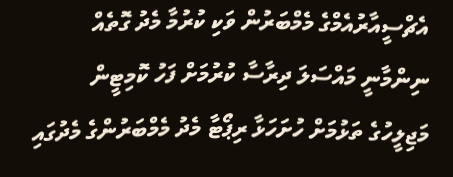އެޗްސީއާރުއެމްގެ މެމްބަރުން ވަކި ކުރުމާ މެދު ގޮތެއް ނިންމާނީ މައްސަލަ ދިރާސާ ކުރުމަށް ފަހު ކޮމިޓީން މަޖިލީހުގެ ތަޅުމަށް ހުށަހަޅާ ރިޕޯޓާ މެދު މެމްބަރުންގެ މެދުގައި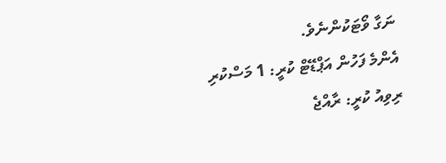ނަގާ ވޯޓަކުންނެވެ.
އެންމެ ފަހުން އަޕްޑޭޓް ކުރީ: 1 މަސްކުރި
ރިވިއު ކުރީ: ރާއްޖެ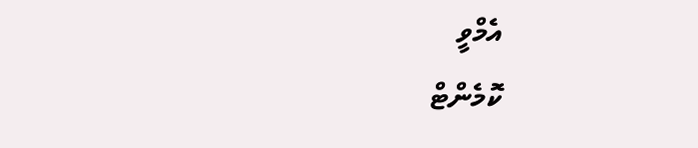އެމްވީ
ކޮމެންޓް